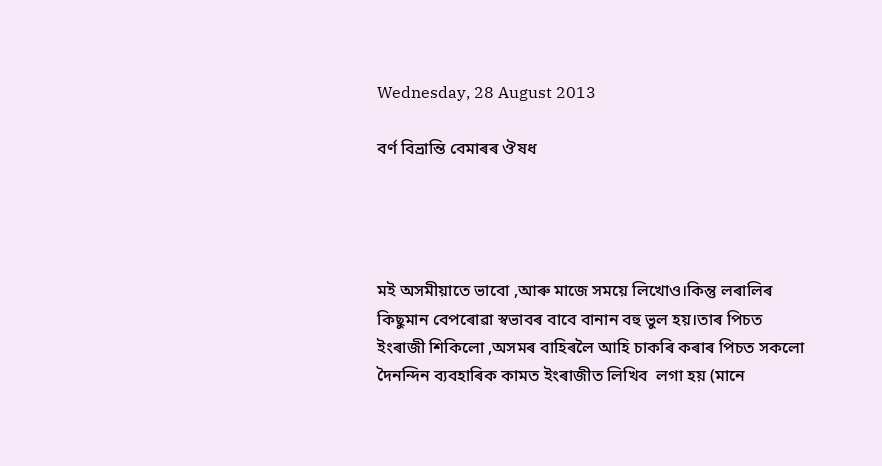Wednesday, 28 August 2013

বর্ণ বিভ্রান্তি বেমাৰৰ ঔষধ




মই অসমীয়াতে ভাবো ,আৰু মাজে সময়ে লিখোও।কিন্তু লৰালিৰ কিছুমান বেপৰোৱা স্বভাবৰ বাবে বানান বহু ভুল হয়।তাৰ পিচত ইংৰাজী শিকিলো ,অসমৰ বাহিৰলৈ আহি চাকৰি কৰাৰ পিচত সকলো দৈনন্দিন ব্যবহাৰিক কামত ইংৰাজীত লিখিব  লগা হয় (মানে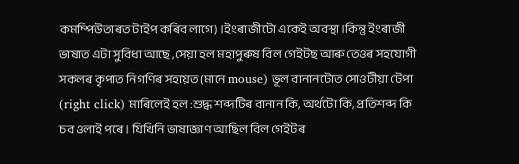কমম্পিউতাৰত টাইপ কৰিব লাগে) ।ইংৰাজীটো একেই অবস্থা।কিন্তু ইংৰাজী ভাষাত এটা সুবিধা আছে ,সেয়া হল মহাপুৰুষ বিল গেইটছ আৰু তেওৰ সহযোগী সকলৰ কৃপাত নিগণিৰ সহায়ত (মানে mouse) ভূল বানানটোত সোওটীয়া টেপা (right click) মাৰিলেই হল :শুদ্ধ শব্দটিৰ বানান কি, অর্থটো কি, প্রতিশব্দ কি চব ওলাই পৰে। যিখিনি ভাষাজ্ঞাণ আছিল বিল গেইটৰ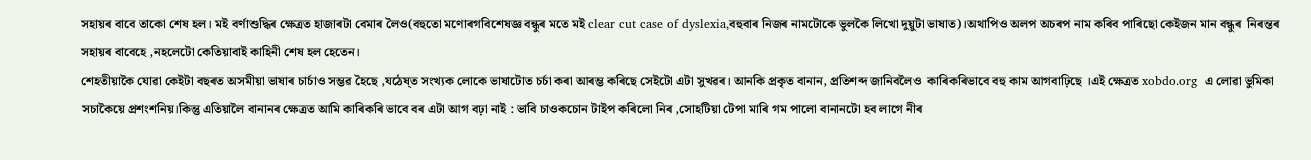সহায়ৰ বাবে তাকো শেষ হল। মই বর্ণাশুদ্ধিৰ ক্ষেত্রত হাজাৰটা বেমাৰ লৈও(বহুতো মণোৰগবিশেষজ্ঞ বন্ধুৰ মতে মই clear cut case of dyslexia,বহুবাৰ নিজৰ নামটোকে ভুলকৈ লিখো দুয়ুটা ভাষাত)।অথাপিও অলপ অচৰপ নাম কৰিব পাৰিছো কেইজন মান বন্ধুৰ  নিৰন্তৰ সহায়ৰ বাবেহে ,নহলেটো কেতিয়াবাই কাহিনী শেষ হল হেতেন।
শেহতীয়াকৈ যোৱা কেইটা বছৰত অসমীয়া ভাষাৰ চার্চাও সম্ভৱ হৈছে ,যঠেষ্ত সংখ্যক লোকে ভাষাটোত চর্চা কৰা আৰম্ভ কৰিছে সেইটো এটা সুখৱৰ। আনকি প্রকৃত বানান, প্রতিশব্দ জানিবলৈও  কাৰিকৰিভাবে বহু কাম আগবাঢ়িছে ।এই ক্ষেত্রত xobdo.org  এ লোৱা ভুমিকা সচাকৈয়ে প্রশংশনিয়।কিন্তু এতিয়ালৈ বানানৰ ক্ষেত্রত আমি কাৰিকৰি ভাবে বৰ এটা আগ বঢ়া নাই : ভাবি চাওকচোন টাইপ কৰিলো নিৰ ,সোহটিয়া টেপা মাৰি গম পালো বানানটো হব লাগে নীৰ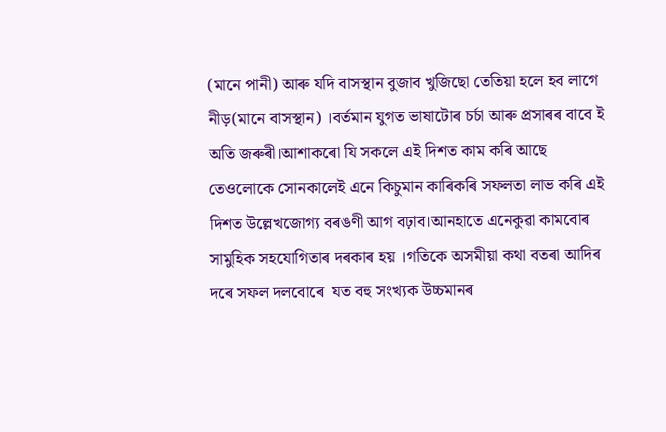(মানে পানী) আৰু যদি বাসস্থান বুজাব খুজিছো তেতিয়া হলে হব লাগে নীড়(মানে বাসস্থান) ।বর্তমান যুগত ভাষাটোৰ চর্চা আৰু প্রসাৰৰ বাবে ই অতি জৰুৰী।আশাকৰো যি সকলে এই দিশত কাম কৰি আছে তেওলোকে সোনকালেই এনে কিচুমান কাৰিকৰি সফলতা লাভ কৰি এই দিশত উল্লেখজোগ্য বৰঙণী আগ বঢ়াব।আনহাতে এনেকুৱা কামবোৰ সামুহিক সহযোগিতাৰ দৰকাৰ হয় ।গতিকে অসমীয়া কথা বতৰা আদিৰ দৰে সফল দলবোৰে  যত বহু সংখ্যক উচ্চমানৰ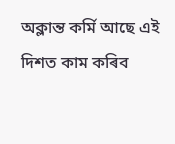অক্লান্ত কর্মি আছে এই দিশত কাম কৰিব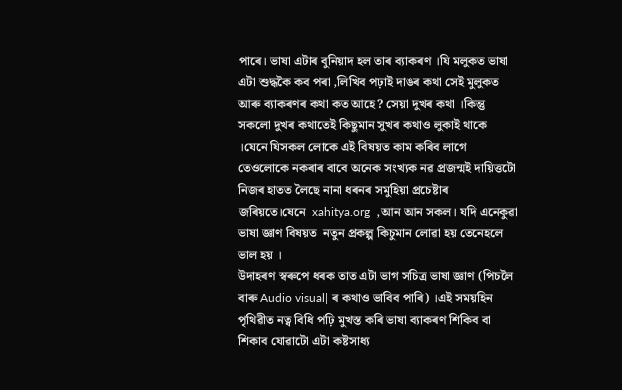পাৰে। ভাষা এটাৰ বুনিয়াদ হল তাৰ ব্যাকৰণ ।যি মলুকত ভাষা এটা শুদ্ধকৈ কব পৰা ,লিখিব পঢ়াই দাঙৰ কথা সেই মুলুকত আৰু ব্যাকৰণৰ কথা কত আহে? সেয়া দুখৰ কথা ।কিন্তু সকলো দুখৰ কথাতেই কিছুমান সুখৰ কথাও লুকাই থাকে ।যেনে যিসকল লোকে এই বিষয়ত কাম কৰিব লাগে তেওলোকে নকৰাৰ বাবে অনেক সংখ্যক নৱ প্রজন্মই দায়িত্তটো নিজৰ হাতত লৈছে নানা ধৰনৰ সমুহিয়া প্রচেষ্টাৰ জৰিয়তে।ষেনে  xahitya.org  ,আন আন সকল। যদি এনেকুৱা ভাষা জ্ঞাণ বিষয়ত  নতুন প্রকল্প কিচুমান লোৱা হয় তেনেহলে ভাল হয় ।
উদাহৰণ স্বৰুপে ধৰক তাত এটা ভাগ সচিত্র ভাষা জ্ঞাণ (পিচলৈ বাৰু Audio visual| ৰ কথাও ভাবিব পাৰি) ।এই সময়হিন পৃথিৱীত নত্ব বিধি পঢ়ি মুখস্ত কৰি ভাষা ব্যাকৰণ শিকিব বা শিকাব যোৱাটো এটা কষ্টসাধ্য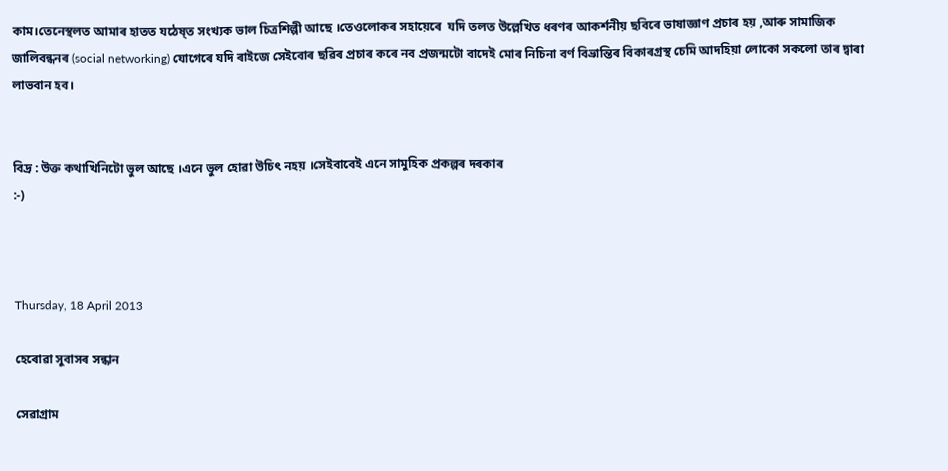কাম।তেনেস্থলত আমাৰ হাতত যঠেষ্ত সংখ্যক ভাল চিত্রশিল্পী আছে ।তেওলোকৰ সহায়েৰে  যদি তলত উল্লেখিত ধৰণৰ আকর্শনীয় ছবিৰে ভাষাজ্ঞাণ প্রচাৰ হয় ,আৰু সামাজিক জালিবন্ধনৰ (social networking) যোগেৰে যদি ৰাইজে সেইবোৰ ছৱিৰ প্রচাৰ কৰে নব প্রজন্মটো বাদেই মোৰ নিচিনা বর্ণ বিভ্রান্তিৰ বিকাৰগ্রস্থ চেমি আদহিয়া লোকো সকলো তাৰ দ্বাৰা লাভবান হব।


বিদ্র : উক্ত কথাখিনিটো ভুল আছে ।এনে ভুল হোৱা উচিৎ নহয় ।সেইবাবেই এনে সামুহিক প্রকল্পৰ দৰকাৰ
:-)



Thursday, 18 April 2013

হেৰোৱা সুবাসৰ সন্ধান

সেৱাগ্রাম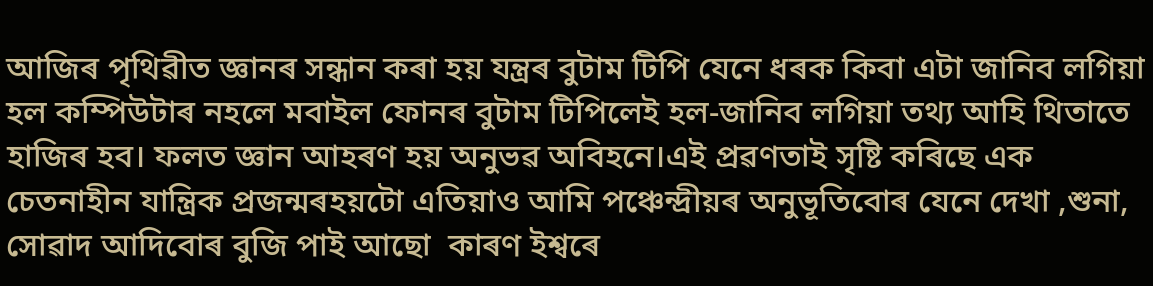আজিৰ পৃথিৱীত জ্ঞানৰ সন্ধান কৰা হয় যন্ত্রৰ বুটাম টিপি যেনে ধৰক কিবা এটা জানিব লগিয়া হল কম্পিউটাৰ নহলে মবাইল ফোনৰ বুটাম টিপিলেই হল-জানিব লগিয়া তথ্য আহি থিতাতে হাজিৰ হব। ফলত জ্ঞান আহৰণ হয় অনুভৱ অবিহনে।এই প্রৱণতাই সৃষ্টি কৰিছে এক চেতনাহীন যান্ত্রিক প্রজন্মৰহয়টো এতিয়াও আমি পঞ্চেন্দ্রীয়ৰ অনুভূতিবোৰ যেনে দেখা ,শুনা, সোৱাদ আদিবোৰ বুজি পাই আছো  কাৰণ ইশ্বৰে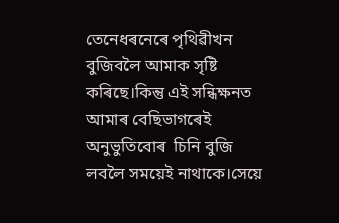তেনেধৰনেৰে পৃথিৱীখন বুজিবলৈ আমাক সৃষ্টি কৰিছে।কিন্তু এই সন্ধিক্ষনত আমাৰ বেছিভাগৰেই অনুভুতিবোৰ  চিনি বুজি লবলৈ সময়েই নাথাকে।সেয়ে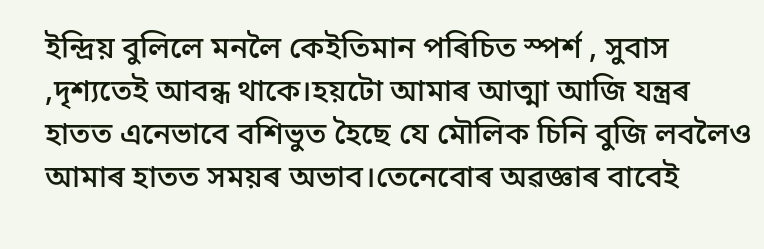ইন্দ্রিয় বুলিলে মনলৈ কেইতিমান পৰিচিত স্পর্শ , সুবাস ,দৃশ্যতেই আবন্ধ থাকে।হয়টো আমাৰ আত্মা আজি যন্ত্রৰ হাতত এনেভাবে বশিভুত হৈছে যে মৌলিক চিনি বুজি লবলৈও আমাৰ হাতত সময়ৰ অভাব।তেনেবোৰ অৱজ্ঞাৰ বাবেই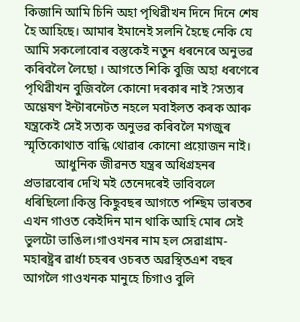কিজানি আমি চিনি অহা পৃথিৱীখন দিনে দিনে শেষ হৈ আহিছে। আমাৰ ইমানেই সলনি হৈছে নেকি যে আমি সকলোবোৰ বস্তুকেই নতুন ধৰনেৰে অনুভৱ কৰিবলৈ লৈছো । আগতে শিকি বুজি অহা ধৰণেৰে পৃথিৱীখন বুজিবলৈ কোনো দৰকাৰ নাই ?সত্যৰ অণ্ণেষণ ইন্টাৰনেটত নহলে মবাইলত কৰক আৰু যন্ত্রকেই সেই সত্যক অনুভৱ কৰিবলৈ মগজুৰ  স্মৃতিকোথাত বান্ধি থোৱাৰ কোনো প্রয়োজন নাই।
          আধুনিক জীৱনত যন্ত্রৰ অধিগ্রহনৰ প্রভাৱবোৰ দেখি মই তেনেদৰেই ভাবিবলে ধৰিছিলো।কিন্তু কিছুবছৰ আগতে পশ্ছিম ভাৰতৰ এখন গাওত কেইদিন মান থাকি আহি মোৰ সেই ভুলটো ভাঙিল।গাওখনৰ নাম হল সেৱাগ্রাম- মহাৰষ্ট্রৰ ৱার্ধা চহৰৰ ওচৰত অৱস্থিতএশ বছৰ আগলৈ গাওখনক মানুহে চিগাও বুলি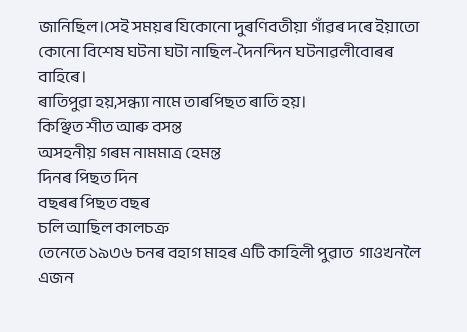জানিছিল।সেই সময়ৰ যিকোনো দুৰণিবতীয়া গাঁৱৰ দৰে ইয়াতো কোনো বিশেষ ঘটনা ঘটা নাছিল-দৈনন্দিন ঘটনাৱলীবোৰৰ বাহিৰে।
ৰাতিপুৱা হয়,সন্ধ্যা নামে তাৰপিছত ৰাতি হয়।
কিঞ্ছিত শীত আৰু বসন্ত
অসহনীয় গৰম নামমাত্র হেমন্ত
দিনৰ পিছত দিন
বছৰৰ পিছত বছৰ
চলি আছিল কালচক্র
তেনেতে ১৯৩৬ চনৰ বহাগ মাহৰ এটি কাহিলী পুৱাত  গাওখনলৈ এজন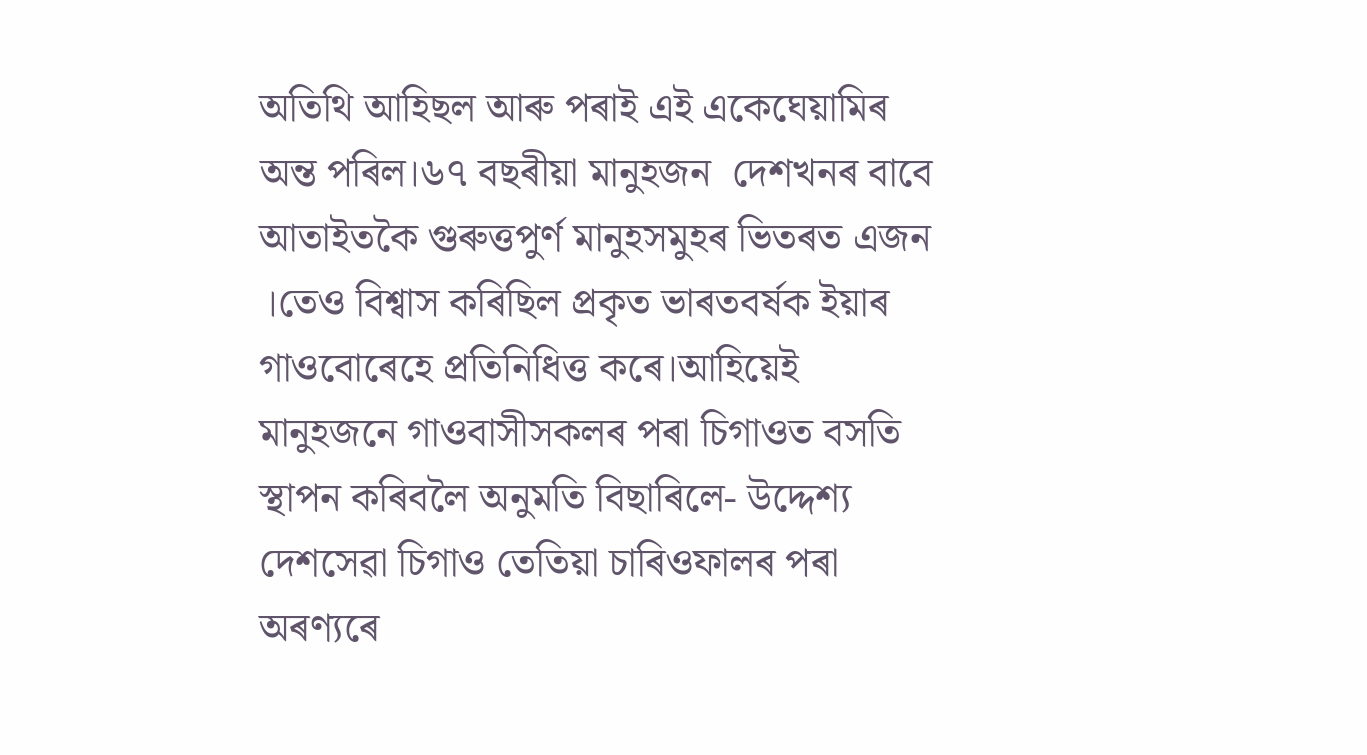অতিথি আহিছল আৰু পৰাই এই একেঘেয়ামিৰ অন্ত পৰিল।৬৭ বছৰীয়া মানুহজন  দেশখনৰ বাবে আতাইতকৈ গুৰুত্তপুর্ণ মানুহসমুহৰ ভিতৰত এজন ।তেও বিশ্বাস কৰিছিল প্রকৃত ভাৰতবর্ষক ইয়াৰ  গাওবোৰেহে প্রতিনিধিত্ত কৰে।আহিয়েই মানুহজনে গাওবাসীসকলৰ পৰা চিগাওত বসতি স্থাপন কৰিবলৈ অনুমতি বিছাৰিলে- উদ্দেশ্য দেশসেৱা চিগাও তেতিয়া চাৰিওফালৰ পৰা অৰণ্যৰে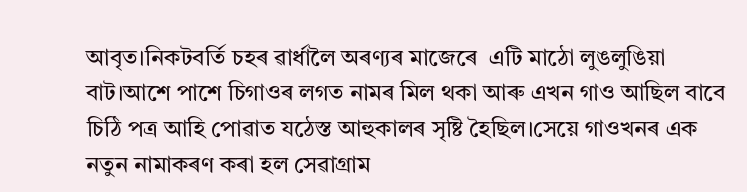আবৃত।নিকটবর্তি চহৰ ৱার্ধালৈ অৰণ্যৰ মাজেৰে  এটি মাঠো লুঙলুঙিয়া বাট।আশে পাশে চিগাওৰ লগত নামৰ মিল থকা আৰু এখন গাও আছিল বাবে চিঠি পত্র আহি পোৱাত যঠেস্ত আহুকালৰ সৃষ্টি হৈছিল।সেয়ে গাওখনৰ এক নতুন নামাকৰণ কৰা হল সেৱাগ্রাম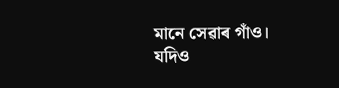মানে সেৱাৰ গাঁও।
যদিও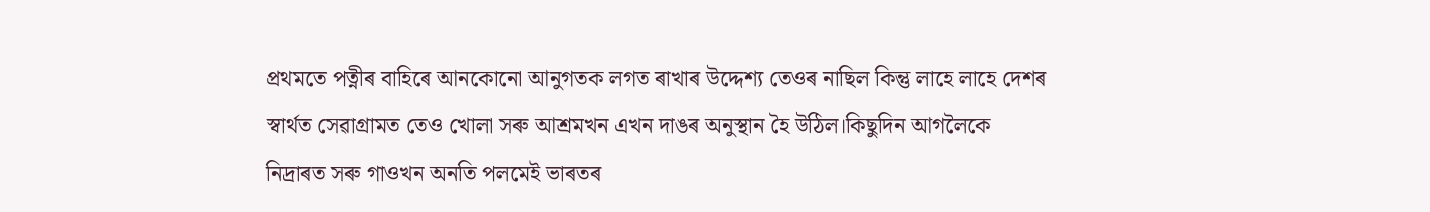প্রথমতে পত্নীৰ বাহিৰে আনকোনো আনুগতক লগত ৰাখাৰ উদ্দেশ্য তেওৰ নাছিল কিন্তু লাহে লাহে দেশৰ স্বার্থত সেৱাগ্রামত তেও খোলা সৰু আশ্রমখন এখন দাঙৰ অনুস্থান হৈ উঠিল।কিছুদিন আগলৈকে নিদ্রাৰত সৰু গাওখন অনতি পলমেই ভাৰতৰ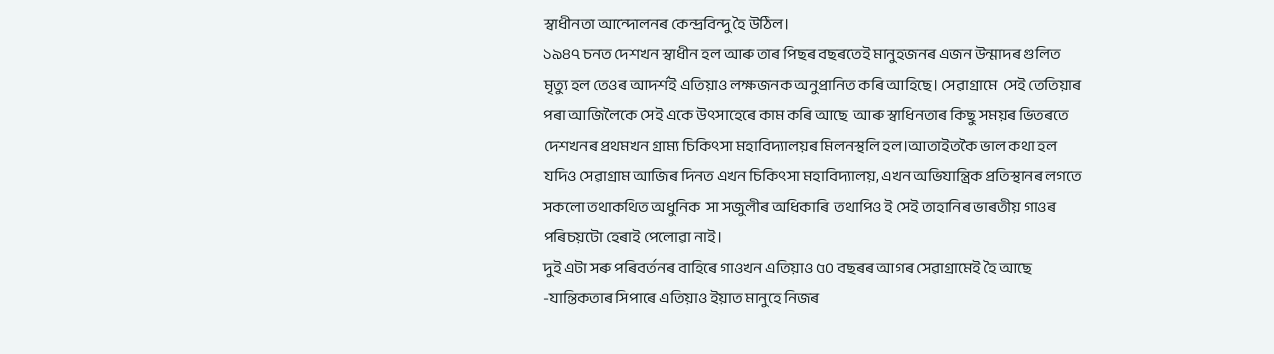স্বাধীনতা আন্দোলনৰ কেন্দ্রবিন্দু হৈ উঠিল।
১৯৪৭ চনত দেশখন স্বাধীন হল আৰু তাৰ পিছৰ বছৰতেই মানুহজনৰ এজন উন্মাদৰ গুলিত   মৃত্যু হল তেওৰ আদর্শই এতিয়াও লক্ষজনক অনুপ্রানিত কৰি আহিছে। সেৱাগ্রামে  সেই তেতিয়াৰ পৰা আজিলৈকে সেই একে উৎসাহেৰে কাম কৰি আছে  আৰু স্বাধিনতাৰ কিছু সময়ৰ ভিতৰতে  দেশখনৰ প্রথমখন গ্রাম্য চিকিৎসা মহাবিদ্যালয়ৰ মিলনস্থলি হল।আতাইতকৈ ভাল কথা হল  যদিও সেৱাগ্রাম আজিৰ দিনত এখন চিকিৎসা মহাবিদ্যালয়, এখন অভিযান্ত্রিক প্রতিস্থানৰ লগতে সকলো তথাকথিত অধুনিক  সা সজুলীৰ অধিকাৰি  তথাপিও ই সেই তাহানিৰ ভাৰতীয় গাওৰ পৰিচয়টো হেৰাই পেলোৱা নাই।
দুই এটা সৰু পৰিবর্তনৰ বাহিৰে গাওখন এতিয়াও ৫০ বছৰৰ আগৰ সেৱাগ্রামেই হৈ আছে -যান্তিকতাৰ সিপাৰে এতিয়াও ইয়াত মানুহে নিজৰ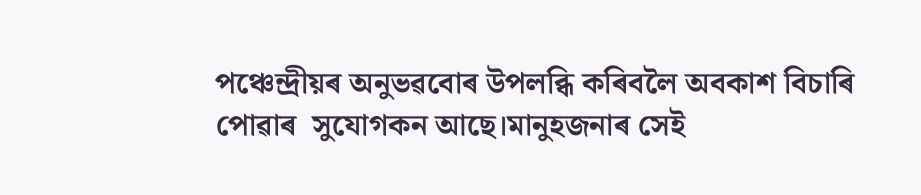পঞ্চেন্দ্রীয়ৰ অনুভৱবোৰ উপলব্ধি কৰিবলৈ অবকাশ বিচাৰি পোৱাৰ  সুযোগকন আছে।মানুহজনাৰ সেই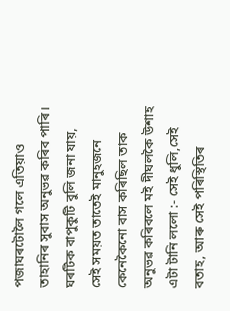পজাঘৰটোলৈ গলে এতিয়াও তাহানিৰ সুবাস অনুভৱ কৰিব পাৰি। ঘৰটিক বাপুকুটি বুলি জনা যায়, সেই সময়ত তাতেই মানুহজনে কেনেকৈনো বাস কৰিছিল তাক অনুভৱ কৰিবলে মই দীঘলকৈ উশাহ এটা টানি ললো :- সেই ধুলি,সেই বতাহ, আৰু সেই পৰিস্থিতিৰ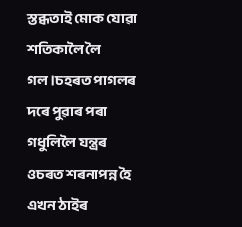স্তব্ধতাই মোক যোৱা শতিকালৈ লৈ গল।চহৰত পাগলৰ দৰে পুৱাৰ পৰা গধুলিলৈ যন্ত্রৰ ওচৰত শৰনাপন্ন হৈ এখন ঠাইৰ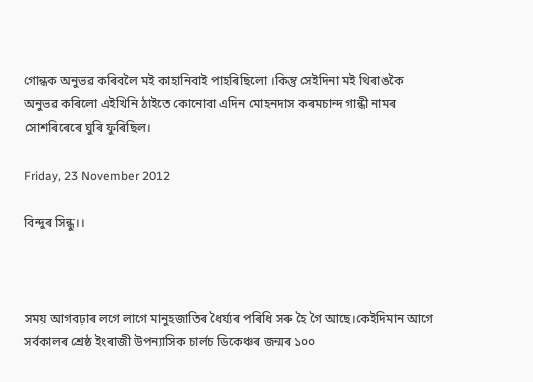গোন্ধক অনুভৱ কৰিবলৈ মই কাহানিবাই পাহৰিছিলো ।কিন্তু সেইদিনা মই থিৰাঙকৈ অনুভৱ কৰিলো এইখিনি ঠাইতে কোনোবা এদিন মোহনদাস কৰমচান্দ গান্ধী নামৰ সোশৰিৰেৰে ঘুৰি ফুৰিছিল।

Friday, 23 November 2012

বিন্দুৰ সিন্ধু।।



সময় আগবঢ়াৰ লগে লাগে মানুহজাতিৰ ধৈর্য্যৰ পৰিধি সৰু হৈ গৈ আছে।কেইদিমান আগে সর্বকালৰ শ্রেষ্ঠ ইংৰাজী উপন্যাসিক চার্লচ ডিকেঞ্চৰ জন্মৰ ১০০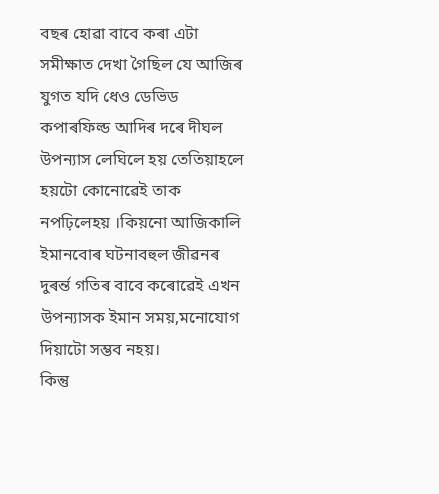বছৰ হোৱা বাবে কৰা এটা সমীক্ষাত দেখা গৈছিল যে আজিৰ যুগত যদি ধেও ডেভিড কপাৰফিল্ড আদিৰ দৰে দীঘল উপন্যাস লেঘিলে হয় তেতিয়াহলে হয়টো কোনোৱেই তাক নপঢ়িলেহয় ।কিয়নো আজিকালি ইমানবোৰ ঘটনাবহুল জীৱনৰ দুৰর্ন্ত গতিৰ বাবে কৰোৱেই এখন উপন্যাসক ইমান সময়,মনোযোগ দিয়াটো সম্ভব নহয়।
কিন্তু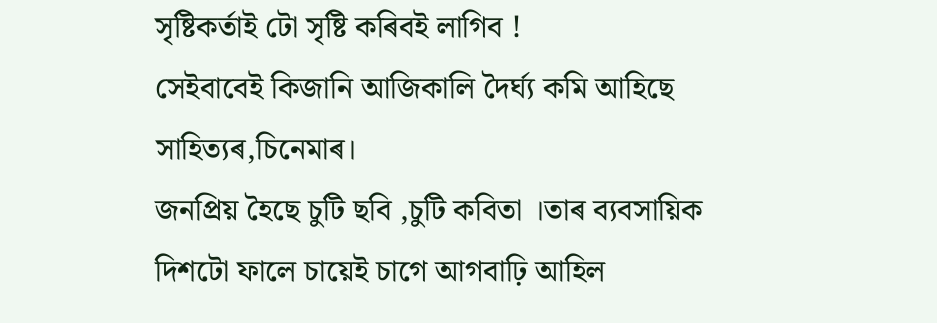সৃষ্টিকর্তাই টো সৃষ্টি কৰিবই লাগিব !
সেইবাবেই কিজানি আজিকালি দৈর্ঘ্য কমি আহিছে সাহিত্যৰ,চিনেমাৰ।
জনপ্রিয় হৈছে চুটি ছবি ,চুটি কবিতা ।তাৰ ব্যবসায়িক দিশটো ফালে চায়েই চাগে আগবাঢ়ি আহিল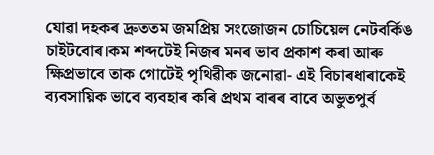যোৱা দহকৰ দ্রুততম জমপ্রিয় সংজোজন চোচিয়েল নেটবর্কিঙ চাইটবোৰ।কম শব্দটেই নিজৰ মনৰ ভাব প্রকাশ কৰা আৰু ক্ষিপ্রভাবে তাক গোটেই পৃথিৱীক জনোৱা- এই বিচাৰধাৰাকেই ব্যবসায়িক ভাবে ব্যবহাৰ কৰি প্রথম বাৰৰ বাবে অভুতপুর্ব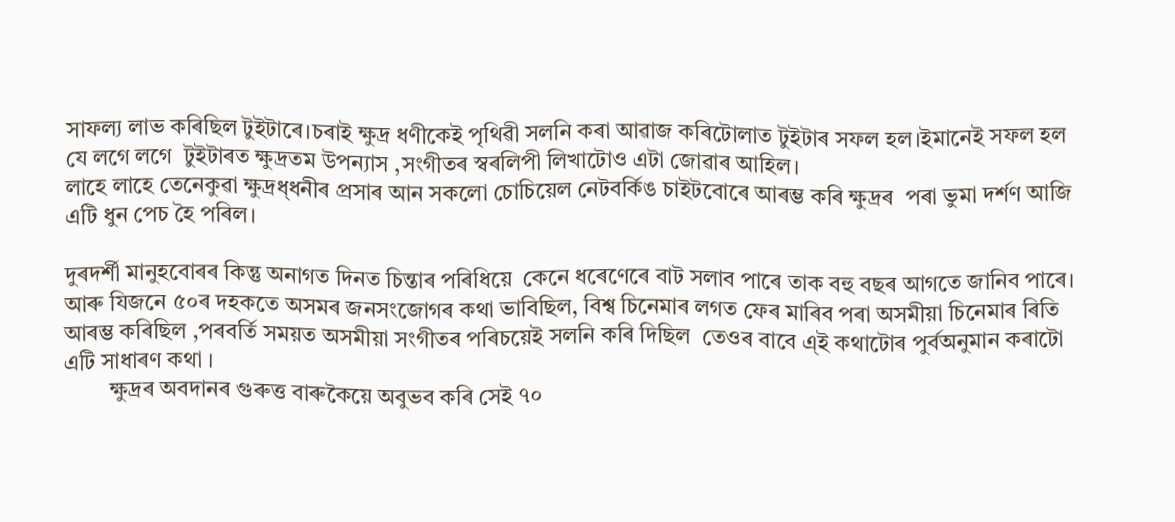সাফল্য লাভ কৰিছিল টুইটাৰে।চৰাই ক্ষুদ্র ধণীকেই পৃথিৱী সলনি কৰা আৱাজ কৰিটোলাত টুইটাৰ সফল হল।ইমানেই সফল হল যে লগে লগে  টুইটাৰত ক্ষুদ্রতম উপন্যাস ,সংগীতৰ স্বৰলিপী লিখাটোও এটা জোৱাৰ আহিল।
লাহে লাহে তেনেকুৱা ক্ষুদ্রধ্ধনীৰ প্রসাৰ আন সকলো চোচিয়েল নেটবর্কিঙ চাইটবোৰে আৰম্ভ কৰি ক্ষুদ্রৰ  পৰা ভুমা দর্শণ আজি এটি ধুন পেচ হৈ পৰিল।

দুৰদর্শী মানুহবোৰৰ কিন্তু অনাগত দিনত চিন্তাৰ পৰিধিয়ে  কেনে ধৰেণেৰে বাট সলাব পাৰে তাক বহু বছৰ আগতে জানিব পাৰে।
আৰু যিজনে ৫০ৰ দহকতে অসমৰ জনসংজোগৰ কথা ভাবিছিল, বিশ্ব চিনেমাৰ লগত ফেৰ মাৰিব পৰা অসমীয়া চিনেমাৰ ৰিতি আৰম্ভ কৰিছিল ,পৰবর্তি সময়ত অসমীয়া সংগীতৰ পৰিচয়েই সলনি কৰি দিছিল  তেওৰ বাবে এ্ই কথাটোৰ পুর্বঅনুমান কৰাটো এটি সাধাৰণ কথা ।
        ক্ষুদ্রৰ অবদানৰ গুৰুত্ত বাৰুকৈয়ে অবুভব কৰি সেই ৭০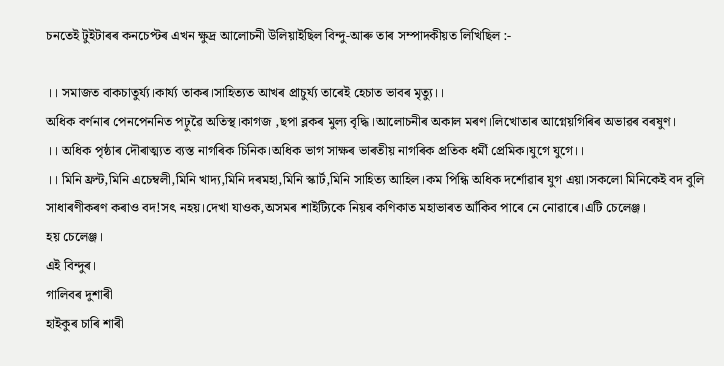চনতেই টুইটাৰৰ কনচেপ্টৰ এখন ক্ষুদ্র আলোচনী উলিয়াইছিল বিন্দু-আৰু তাৰ সম্পাদকীয়ত লিখিছিল :-

।। সমাজত বাকচাতুর্য্য।কার্য্য তাকৰ।সাহিত্যত আখৰ প্রাচুর্য্য তাৰেই হেচাত ভাবৰ মৃত্যু।।
অধিক বর্ণনাৰ পেনপেননিত পঢ়ুৱৈ অতিস্থ।কাগজ ,ছপা ব্লকৰ মুল্য বৃদ্ধি।আলোচনীৰ অকাল মৰণ।লিখোতাৰ আগ্নেয়গিৰিৰ অভাৱৰ বৰষুণ।
।। অধিক পৃষ্ঠাৰ দৌৰাত্ম্যত ব্যস্ত নাগৰিক চিনিক।অধিক ভাগ সাক্ষৰ ভাৰতীয় নাগৰিক প্রতিক ধর্মী প্রেমিক।যুগে যুগে।।
।। মিনি ফ্রন্ট,মিনি এচেম্বলী,মিনি খাদ্য,মিনি দৰমহা,মিনি স্কার্ট,মিনি সাহিত্য আহিল।কম পিন্ধি অধিক দর্শোৱাৰ যুগ এয়া।সকলো মিনিকেই বদ বুলি সাধাৰণীকৰণ কৰাও বদ!সৎ নহয়।দেখা যাওক,অসমৰ শাইট্যিকে নিয়ৰ কণিকাত মহাভাৰত আঁকিব পাৰে নে নোৱাৰে।এটি চেলেঞ্জ।
হয় চেলেঞ্জ।
এই বিন্দুৰ।
গালিবৰ দুশাৰী
হাইকুৰ চাৰি শাৰী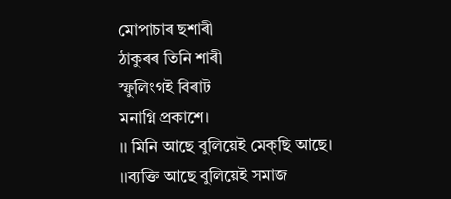মোপাচাৰ ছশাৰী
ঠাকুৰৰ তিনি শাৰী
স্ফুলিংগই বিৰাট
মনাগ্নি প্রকাশে।
।। মিনি আছে বুলিয়েই মেক্ছি আছে।
।।ব্যক্তি আছে বুলিয়েই সমাজ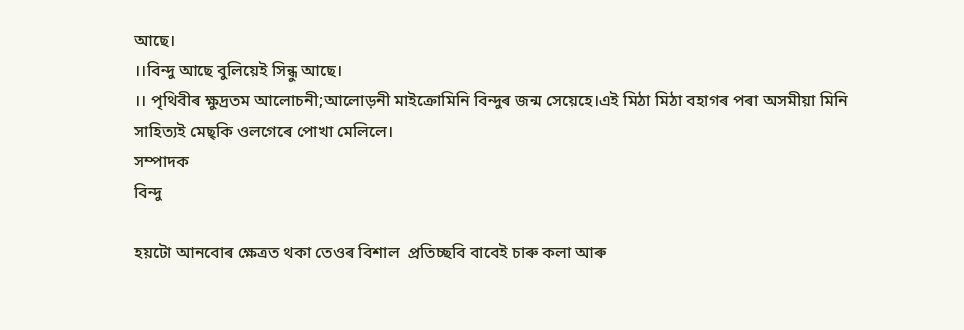আছে।
।।বিন্দু আছে বুলিয়েই সিন্ধু আছে।
।। পৃথিবীৰ ক্ষুদ্রতম আলোচনী;আলোড়নী মাইক্রোমিনি বিন্দুৰ জন্ম সেয়েহে।এই মিঠা মিঠা বহাগৰ পৰা অসমীয়া মিনি সাহিত্যই মেছ্কি ওলগেৰে পোখা মেলিলে।
সম্পাদক
বিন্দু

হয়টো আনবোৰ ক্ষেত্রত থকা তেওৰ বিশাল  প্ৰতিচ্ছবি বাবেই চাৰু কলা আৰু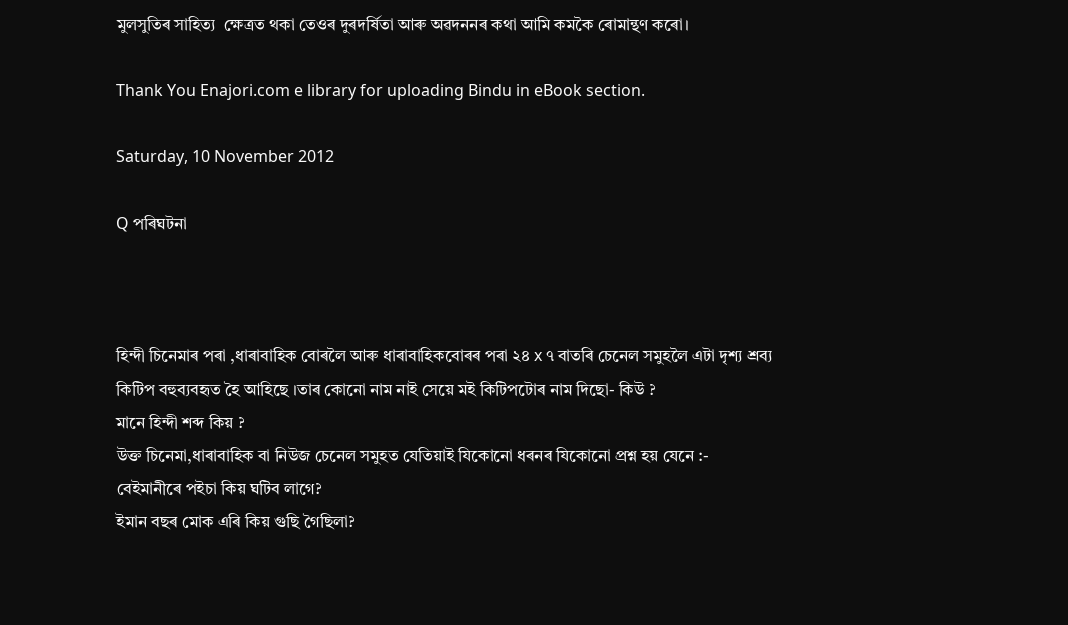মুলসুতিৰ সাহিত্য  ক্ষেত্রত থকা তেওৰ দুৰদর্ষিতা আৰু অৱদননৰ কথা আমি কমকৈ ৰোমান্থণ কৰো।

Thank You Enajori.com e library for uploading Bindu in eBook section.

Saturday, 10 November 2012

Q পৰিঘটনা



হিন্দী চিনেমাৰ পৰা ,ধাৰাবাহিক বোৰলৈ আৰু ধাৰাবাহিকবোৰৰ পৰা ২৪ x ৭ বাতৰি চেনেল সমুহলৈ এটা দৃশ্য শ্রব্য কিটিপ বহুব্যবহৃত হৈ আহিছে ।তাৰ কোনো নাম নাই সেয়ে মই কিটিপটোৰ নাম দিছো- কিউ ?
মানে হিন্দী শব্দ কিয় ?
উক্ত চিনেমা,ধাৰাবাহিক বা নিউজ চেনেল সমুহত যেতিয়াই যিকোনো ধৰনৰ যিকোনো প্রশ্ন হয় যেনে :-
বেইমানীৰে পইচা কিয় ঘটিব লাগে?
ইমান বছৰ মোক এৰি কিয় গুছি গৈছিলা?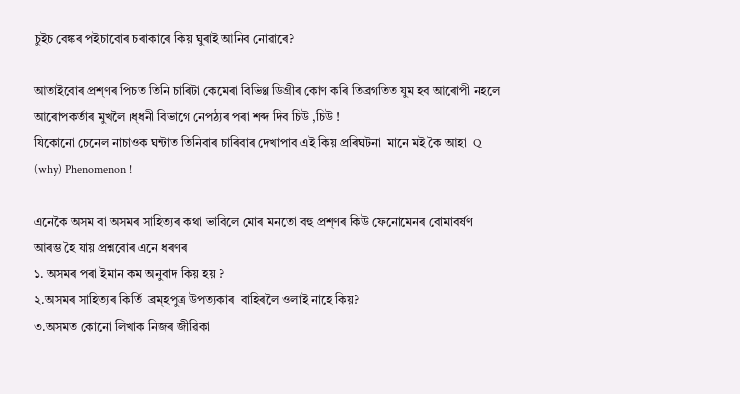চুইচ বেঙ্কৰ পইচাবোৰ চৰাকাৰে কিয় ঘুৰাই আনিব নোৱাৰে?

আতাইবোৰ প্রশ্ণৰ পিচত তিনি চাৰিটা কেমেৰা বিভিণ্ণ ডিগ্রীৰ কোণ কৰি তিব্রগতিত যুম হব আৰোপী নহলে আৰোপকর্তাৰ মুখলৈ ।ধ্‌ধনী বিভাগে নেপঠ্যৰ পৰা শব্দ দিব চিউ ,চিউ !
যিকোনো চেনেল নাচাওক ঘন্টাত তিনিবাৰ চাৰিবাৰ দেখাপাব এই কিয় প্রৰিঘটনা  মানে মই কৈ আহা  Q (why) Phenomenon !

এনেকৈ অসম বা অসমৰ সাহিত্যৰ কথা ভাবিলে মোৰ মনতো বহু প্রশ্ণৰ কিউ ফেনোমেনৰ বোমাবর্ষণ আৰম্ভ হৈ যায় প্রশ্নবোৰ এনে ধৰণৰ
১. অসমৰ পৰা ইমান কম অনুবাদ কিয় হয় ?
২.অসমৰ সাহিত্যৰ কির্তি  ব্রম্হপুত্র উপত্যকাৰ  বাহিৰলৈ ওলাই নাহে কিয়?
৩.অসমত কোনো লিখাক নিজৰ জীৱিকা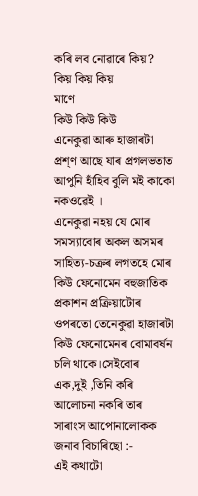কৰি লব নোৱাৰে কিয়?
কিয় কিয় কিয়
মাণে
কিউ কিউ কিউ
এনেকুৱা আৰু হাজাৰটা প্রশ্ণ আছে যাৰ প্রগলভতাত আপুনি হাঁহিব বুলি মই কাকো নকওৱেই ।
এনেকুৱা নহয় যে মোৰ সমস্যাবোৰ অকল অসমৰ সাহিত্য-চক্রৰ লগতহে মোৰ কিউ ফেনোমেন বহুজাতিক প্রকাশন প্রক্রিয়াটোৰ ওপৰতো তেনেকুৱা হাজাৰটা  কিউ ফেনোমেনৰ বোমাবর্ষন চলি থাকে।সেইবোৰ এক,দুই ,তিনি কৰি আলোচনা নকৰি তাৰ সাৰাংস আপোনালোকক জনাব বিচাৰিছো :-
এই কথাটো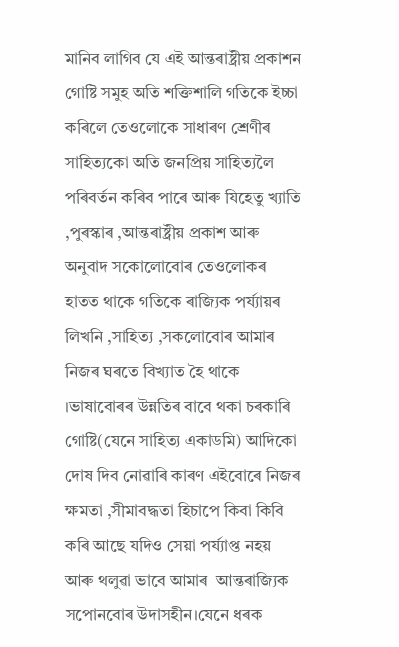মানিব লাগিব যে এই আন্তৰাষ্ট্রীয় প্রকাশন গোষ্টি সমুহ অতি শক্তিশালি গতিকে ইচ্চা কৰিলে তেওলোকে সাধাৰণ শ্রেণীৰ সাহিত্যকো অতি জনপ্রিয় সাহিত্যলৈ পৰিবর্তন কৰিব পাৰে আৰু যিহেতু খ্যাতি ,পুৰস্কাৰ ,আন্তৰাষ্ট্রীয় প্রকাশ আৰু অনুবাদ সকোলোবোৰ তেওলোকৰ হাতত থাকে গতিকে ৰাজ্যিক পর্য্যায়ৰ লিখনি ,সাহিত্য ,সকলোবোৰ আমাৰ নিজৰ ঘৰতে বিখ্যাত হৈ থাকে ।ভাষাবোৰৰ উন্নতিৰ বাবে থকা চৰকাৰি গোষ্টি(যেনে সাহিত্য একাডমি) আদিকো দোষ দিব নোৱাৰি কাৰণ এইবোৰে নিজৰ ক্ষমতা ,সীমাবদ্ধতা হিচাপে কিবা কিবি কৰি আছে যদিও সেয়া পর্য্যাপ্ত নহয় আৰু থলুৱা ভাবে আমাৰ  আন্তৰাজ্যিক সপোনবোৰ উদাসহীন।যেনে ধৰক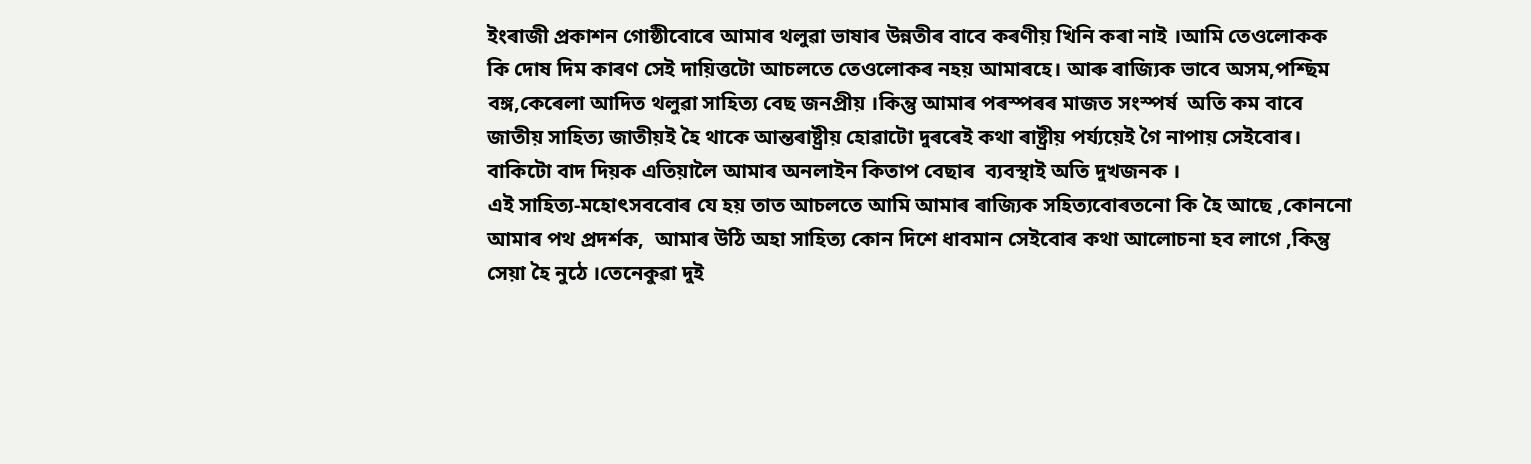ইংৰাজী প্রকাশন গোষ্ঠীবোৰে আমাৰ থলুৱা ভাষাৰ উন্নতীৰ বাবে কৰণীয় খিনি কৰা নাই ।আমি তেওলোকক কি দোষ দিম কাৰণ সেই দায়িত্তটো আচলতে তেওলোকৰ নহয় আমাৰহে। আৰু ৰাজ্যিক ভাবে অসম,পশ্ছিম বঙ্গ,কেৰেলা আদিত থলুৱা সাহিত্য বেছ জনপ্রীয় ।কিন্তু আমাৰ পৰস্পৰৰ মাজত সংস্পর্ষ  অতি কম বাবে জাতীয় সাহিত্য জাতীয়ই হৈ থাকে আন্তৰাষ্ট্রীয় হোৱাটো দুৰৰেই কথা ৰাষ্ট্রীয় পর্য্যয়েই গৈ নাপায় সেইবোৰ।
বাকিটো বাদ দিয়ক এতিয়ালৈ আমাৰ অনলাইন কিতাপ বেছাৰ  ব্যবস্থাই অতি দুখজনক ।
এই সাহিত্য-মহোৎসববোৰ যে হয় তাত আচলতে আমি আমাৰ ৰাজ্যিক সহিত্যবোৰতনো কি হৈ আছে ,কোননো আমাৰ পথ প্রদর্শক,  আমাৰ উঠি অহা সাহিত্য কোন দিশে ধাবমান সেইবোৰ কথা আলোচনা হব লাগে ,কিন্তু সেয়া হৈ নুঠে ।তেনেকুৱা দুই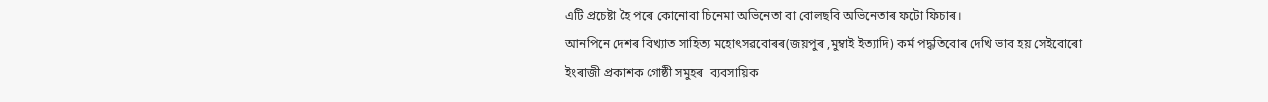এটি প্রচেষ্টা হৈ পৰে কোনোবা চিনেমা অভিনেতা বা বোলছবি অভিনেতাৰ ফটো ফিচাৰ।
আনপিনে দেশৰ বিখ্যাত সাহিত্য মহোৎসৱবোৰৰ(জয়পুৰ ,মুম্বাই ইত্যাদি) কর্ম পদ্ধতিবোৰ দেখি ভাব হয় সেইবোৰো ইংৰাজী প্রকাশক গোষ্ঠী সমুহৰ  ব্যবসায়িক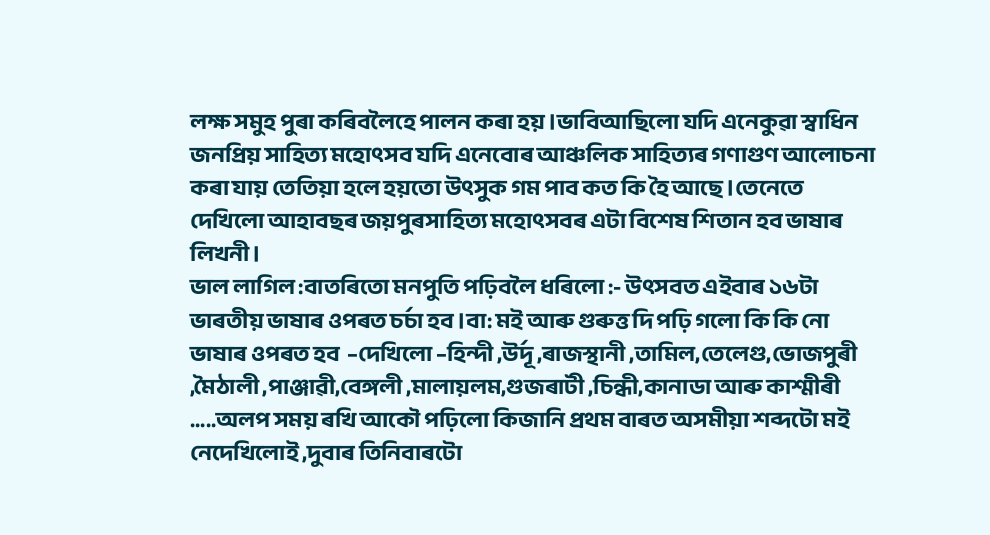লক্ষ সমুহ পুৰা কৰিবলৈহে পালন কৰা হয় ।ভাবিআছিলো যদি এনেকুৱা স্বাধিন জনপ্রিয় সাহিত্য মহোৎসব যদি এনেবোৰ আঞ্চলিক সাহিত্যৰ গণাগুণ আলোচনা কৰা যায় তেতিয়া হলে হয়তো উৎসুক গম পাব কত কি হৈ আছে ।তেনেতে দেখিলো আহাবছৰ জয়পুৰসাহিত্য মহোৎসবৰ এটা বিশেষ শিতান হব ভাষাৰ লিখনী।
ভাল লাগিল :বাতৰিতো মনপুতি পঢ়িবলৈ ধৰিলো :- উৎসবত এইবাৰ ১৬টা ভাৰতীয় ভাষাৰ ওপৰত চর্চা হব ।বা: মই আৰু গুৰুত্ত দি পঢ়ি গলো কি কি নো ভাষাৰ ওপৰত হব  –দেখিলো –হিন্দী ,উর্দূ ,ৰাজস্থানী ,তামিল,তেলেগু,ভোজপুৰী ,মৈঠালী ,পাঞ্জাৱী,বেঙ্গলী ,মালায়লম,গুজৰাটী ,চিন্ধী,কানাডা আৰু কাশ্মীৰী .....অলপ সময় ৰখি আকৌ পঢ়িলো কিজানি প্রথম বাৰত অসমীয়া শব্দটো মই নেদেখিলোই ,দুবাৰ তিনিবাৰটো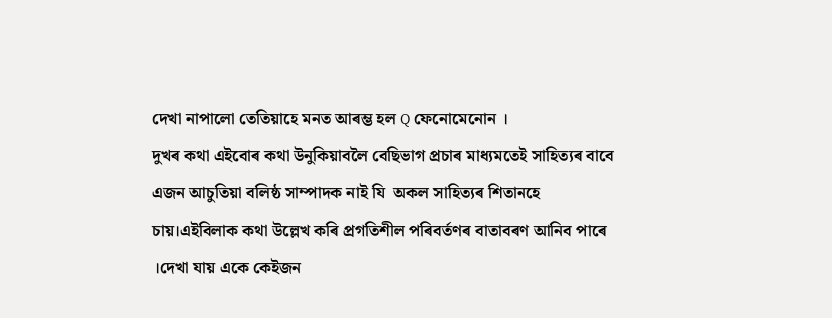দেখা নাপালো তেতিয়াহে মনত আৰম্ভ হল Q ফেনোমেনোন ।
দুখৰ কথা এইবোৰ কথা উনুকিয়াবলৈ বেছিভাগ প্রচাৰ মাধ্যমতেই সাহিত্যৰ বাবে এজন আচুতিয়া বলিষ্ঠ সাম্পাদক নাই যি  অকল সাহিত্যৰ শিতানহে চায়।এইবিলাক কথা উল্লেখ কৰি প্রগতিশীল পৰিবর্তণৰ বাতাবৰণ আনিব পাৰে ।দেখা যায় একে কেইজন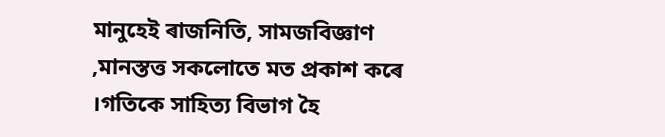মানুহেই ৰাজনিতি, সামজবিজ্ঞাণ ,মানস্তত্ত সকলোতে মত প্রকাশ কৰে ।গতিকে সাহিত্য বিভাগ হৈ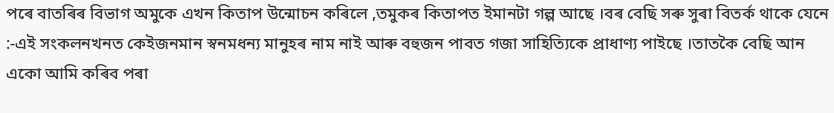পৰে বাতৰিৰ বিভাগ অমুকে এখন কিতাপ উন্মোচন কৰিলে ,তমুকৰ কিতাপত ইমানটা গল্প আছে ।বৰ বেছি সৰু সুৰা বিতর্ক থাকে যেনে :-এই সংকলনখনত কেইজনমান স্বনমধন্য মানুহৰ নাম নাই আৰু বহুজন পাবত গজা সাহিত্যিকে প্রাধাণ্য পাইছে ।তাতকৈ বেছি আন একো আমি কৰিব পৰা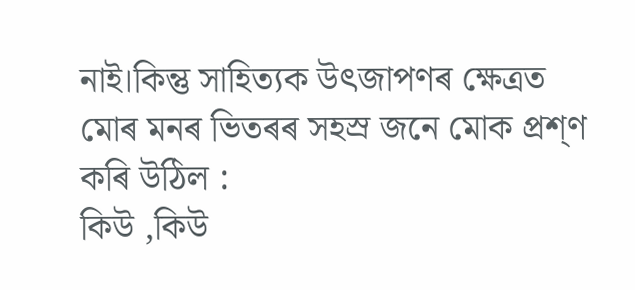নাই।কিন্তু সাহিত্যক উৎজাপণৰ ক্ষেত্রত
মোৰ মনৰ ভিতৰৰ সহস্র জনে মোক প্রশ্ণ কৰি ‌উঠিল :
কিউ ,কিউ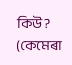কিউ?
(কেমেৰা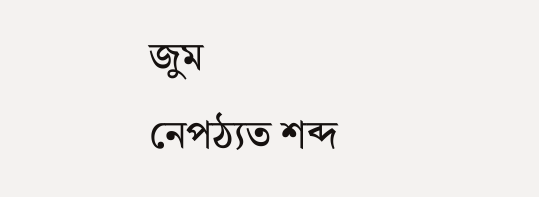জুম
নেপঠ্যত শব্দ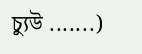চ্যুউ .......)